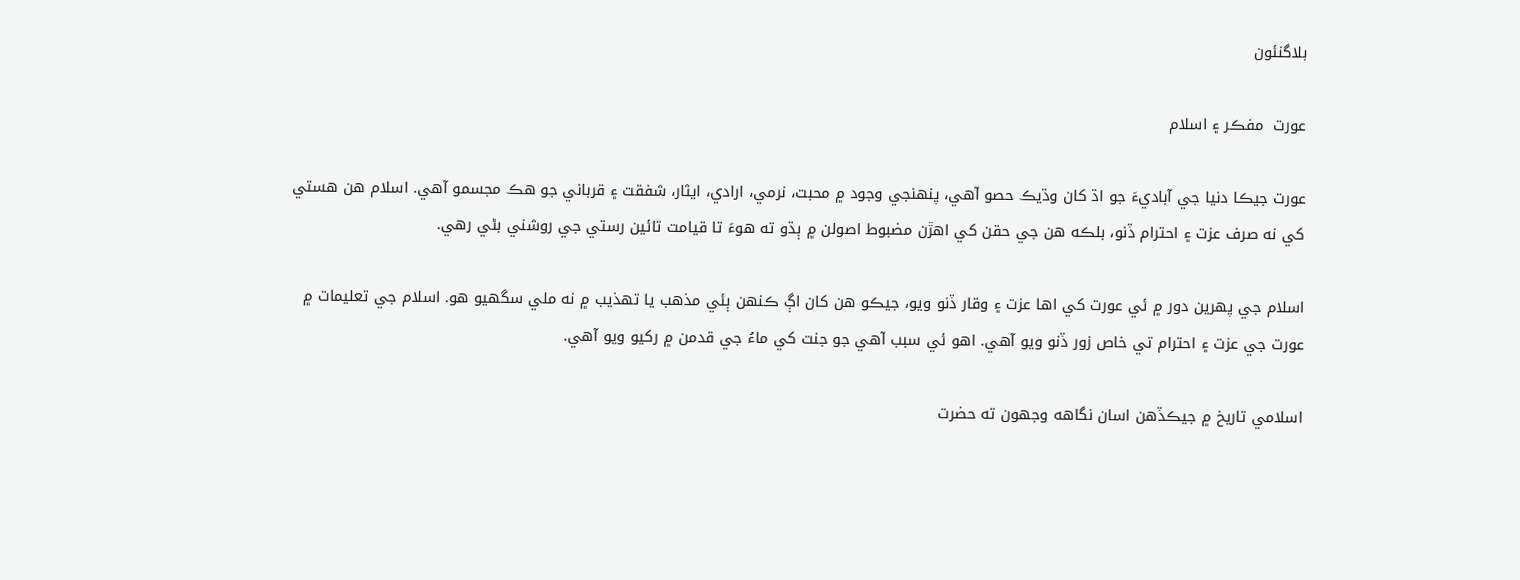بلاگنئون

عورت  مفڪر ۽ اسلام

عورت جيڪا دنيا جي آباديءَ جو اڌ کان وڌيڪ حصو آهي، پنهنجي وجود ۾ محبت، نرمي، ارادي، ايثار، شفقت ۽ قرباني جو هڪ مجسمو آهي. اسلام هن هستي کي نه صرف عزت ۽ احترام ڏنو، بلڪه هن جي حقن کي اهڙن مضبوط اصولن ۾ ٻڌو ته هوءَ تا قيامت تائين رستي جي روشني بڻي رهي.

اسلام جي پهرين دور ۾ ئي عورت کي اها عزت ۽ وقار ڏنو ويو، جيڪو هن کان اڳ ڪنهن ٻئي مذهب يا تهذيب ۾ نه ملي سگهيو هو. اسلام جي تعليمات ۾ عورت جي عزت ۽ احترام تي خاص زور ڏنو ويو آهي. اهو ئي سبب آهي جو جنت کي ماءُ جي قدمن ۾ رکيو ويو آهي.

اسلامي تاريخ ۾ جيڪڏهن اسان نگاهه وجهون ته حضرت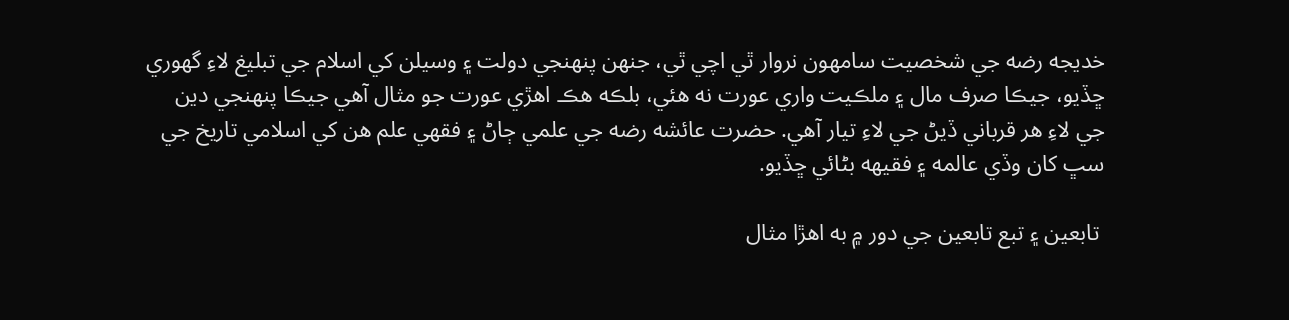خديجه رضه جي شخصيت سامهون نروار ٿي اچي ٿي، جنهن پنهنجي دولت ۽ وسيلن کي اسلام جي تبليغ لاءِ گهوري ڇڏيو، جيڪا صرف مال ۽ ملڪيت واري عورت نه هئي، بلڪه هڪ اهڙي عورت جو مثال آهي جيڪا پنهنجي دين جي لاءِ هر قرباني ڏيڻ جي لاءِ تيار آهي. حضرت عائشه رضه جي علمي ڄاڻ ۽ فقهي علم هن کي اسلامي تاريخ جي سڀ کان وڏي عالمه ۽ فقيهه بڻائي ڇڏيو.

 تابعين ۽ تبع تابعين جي دور ۾ به اهڙا مثال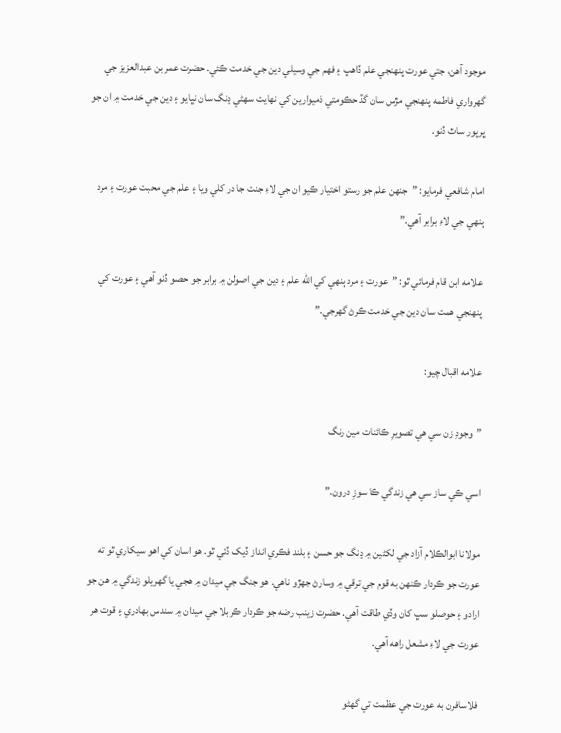موجود آهن، جتي عورت پنهنجي علم ڏاهپ ۽ فهم جي وسيلي دين جي خدمت ڪئي. حضرت عمر بن عبدالعزيز جي گهرواري فاطمه پنهنجي مڙس سان گڏ حڪومتي ذميوارين کي نهايت سهڻي ڍنگ سان نڀايو ۽ دين جي خدمت ۾ ان جو ڀرپور ساٿ ڏنو.

امام شافعي فرمايو: ”جنهن علم جو رستو اختيار ڪيو ان جي لاءِ جنت جا در کلي ويا ۽ علم جي محبت عورت ۽ مرد ٻنهي جي لاءِ برابر آهي.”

علامه ابن قام فرمائي ٿو: ”عورت ۽ مرد ٻنهي کي الله علم ۽ دين جي اصولن ۾ برابر جو حصو ڏنو آهي ۽ عورت کي پنهنجي همت سان دين جي خدمت ڪرڻ گهرجي.”

علامه اقبال چيو:

”وجودِ زن سي هي تصويرِ ڪائنات مين رنگ

اسي ڪي ساز سي هي زندگي ڪا سوزِ درون.”

مولانا ابوالڪلام آزاد جي لکڻين ۾ ڍنگ جو حسن ۽ بلند فڪري انداز ڏيک ڏئي ٿو. هو اسان کي اهو سيکاري ٿو ته عورت جو ڪردار ڪنهن به قوم جي ترقي ۾ وسارڻ جهڙو ناهي. هو جنگ جي ميدان ۾ هجي يا گهريلو زندگي ۾ هن جو ارادو ۽ حوصلو سڀ کان وڏي طاقت آهي. حضرت زينب رضه جو ڪردار ڪربلا جي ميدان ۾ سندس بهادري ۽ قوت هر عورت جي لاءِ مشعل راهه آهي.

فلاسافرن به عورت جي عظمت تي گهڻو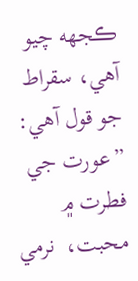ڪجهه چيو آهي، سقراط جو قول آهي: ”عورت جي فطرت ۾ محبت،  نرمي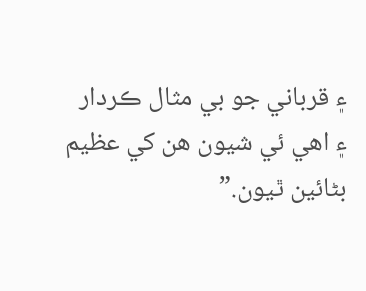۽ قرباني جو بي مثال ڪردار ۽ اهي ئي شيون هن کي عظيم بڻائين ٿيون.”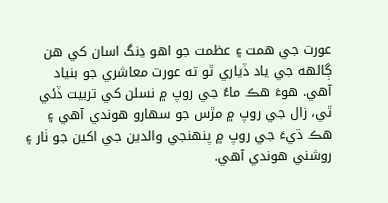عورت جي همت ۽ عظمت جو اهو ڍنگ اسان کي هن ڳالھه جي ياد ڏياري ٿو ته عورت معاشري جو بنياد آهي. هوءَ هڪ ماءُ جي روپ ۾ نسلن کي تربيت ڏئي ٿي، زال جي روپ ۾ مڙس جو سهارو هوندي آهي ۽ هڪ ڌيءَ جي روپ ۾ پنهنجي والدين جي اکين جو ٺار ۽ روشني هوندي آهي.